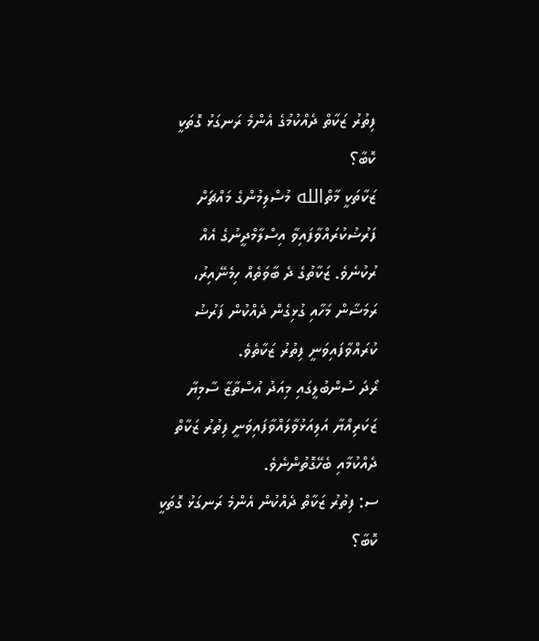ފިތުރު ޒަކާތް ދެއްކުމުގެ އެންމެ ރަނގަޅު ގޮތަކީ ކޮބާ؟
ޒަކާތަކީ މާތްالله މުސްލިމުންގެ މައްޗަށް ފަރުޟުކުރައްވާފައިވާ އިސްލާމްދީނުގެ އެއް ރުކުނެވެ. ޒަކާތުގެ ދެ ބާވަތެއް ހިމެނޭއިރު، ރަމަޟާން މަހާއި ގުޅިގެން ދެއްކުން ފަރުޟު ކުރައްވާފައިވަނީ ފިތުރު ޒަކާތެވެ.
ރޯދަ ސުންބުލީގައި މިއަދު އުސްތާޒާ ސާމިޔާ ޒަކަރިއްޔާ އަލިއަޅުވާލައްވާފައިވަނީ ފިތުރު ޒަކާތް ދެއްކުމާއި ބެހޭގޮތުންނެވެ.
ސ: ފިތުރު ޒަކާތް ދެއްކުން އެންމެ ރަނގަޅު ގޮތަކީ ކޮބާ؟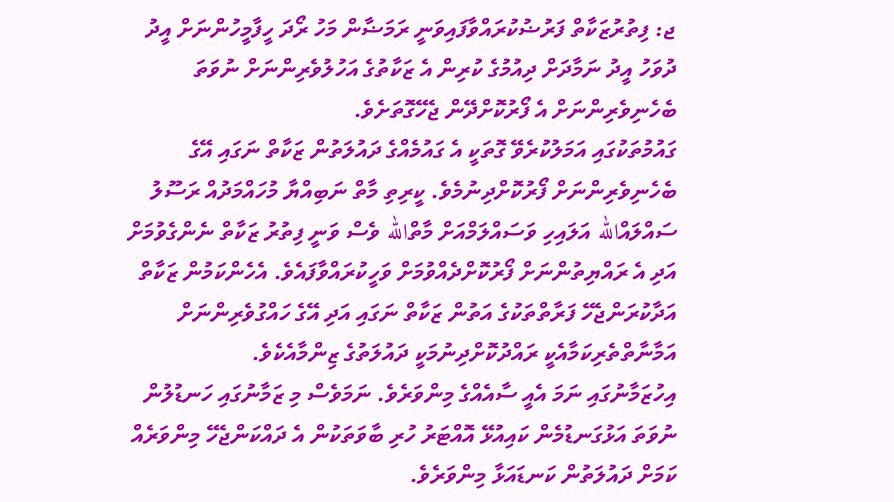ޖ: ފިތުރުޒަކާތް ފަރުޟުކުރައްވާފައިވަނީ ރަމަޟާން މަހު ރޯދަ ހީފާމީހުންނަށް އީދު ދުވަހު އީދު ނަމާދަށް ދިއުމުގެ ކުރިން އެ ޒަކާތުގެ އަހުލުވެރިންނަށް ނުވަތަ ބެހެނިވެރިންނަށް އެ ފޯރުކޮށްދޭން ޖެހޭގޮތަށެވެ.
ގައުމުތަކުގައި އަމަލުކުރެވޭ ގޮތަކީ އެ ގައުމެއްގެ ދައުލަތުން ޒަކާތް ނަގައި އޭގެ ބެހެނިވެރިންނަށް ފޯރުކޮށްދިނުމެވެ. ކީރިތި މާތް ނަބިއްޔާ މުހައްމަދުއް ރަސޫލު ސައްލައްالله އަލައިހި ވަސައްލަމްއަށް މާތްالله ވެސް ވަނީ ފިތުރު ޒަކާތް ނެންގެވުމަށް އަދި އެ ރައްޔިތުންނަށް ފޯރުކޮށްދެއްވުމަށް ވަހީކުރައްވާފައެވެ. އެހެންކަމުން ޒަކާތް އަދާކުރަންޖެހޭ ފަރާތްތަކުގެ އަތުން ޒަކާތް ނަގައި އަދި އޭގެ ހައްގުވެރިންނަށް އަމާނާތްތެރިކަމާއެކީ ރައްދުކޮށްދިނުމަކީ ދައުލަތުގެ ޒިންމާއެކެވެ.
އިހުޒަމާނުގައި ނަމަ އެއީ ސާއެއްގެ މިންވަރެވެ. ނަމަވެސް މި ޒަމާނުގައި ހަނޑުލުން ނުވަތަ އަޅުގަނޑުމެން ކައިއުޅޭ އޮއްޓަރު ހުރި ބާވަތަކުން އެ ދައްކަންޖެހޭ މިންވަރެއް ކަމަށް ދައުލަތުން ކަނޑައަޅާ މިންވަރެވެ.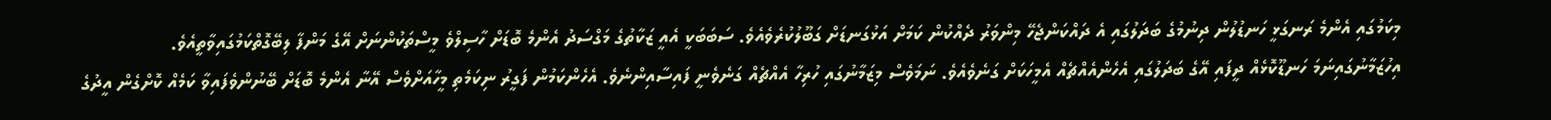މިކަމުގައި އެންމެ ރަނގަޅީ ހަނޑުލުން ދިނުމުގެ ބަދަލުގައި އެ ދައްކަންޖެހޭ މިންވަރު ދެއްކުން ކަމަށް އަޅުގަނޑަށް ގަބޫލުކުރެވެއެވެ. ސަބަބަކީ އެއީ ޒަކާތުގެ މަގްސަދު އެންމެ ބޮޑަށް ހާސިލްވެ މީސްތަކުންނަށް އޭގެ މަންފާ ލިބޭގޮތްކަމުގައިވާތީއެވެ.
އިހުޒަމާނުގައިނަމަ ހަނޑޫކޮޅެއް ދީފައި އޭގެ ބަދަލުގައި އެހެންއެއްޗެއް އެމީހަކަށް ގަނެވެއެވެ. ނަމަވެސް މިޒަމާނުގައި ހުރިހާ އެއްޗެއް ގަނެވެނީ ފައިސާއިންނެވެ. އެހެންކަމުން ފަގީރު ނިކަމެތި މީހާއަށްވެސް އޭނާ އެންމެ ބޮޑަށް ބޭނުންވެފައިވާ ކަމެއް ކޮށްގެން އީދުގެ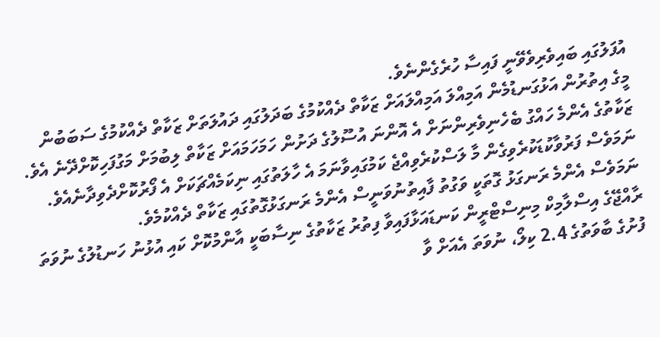އުފަލުގައި ބައިވެރިވެވޭނީ ފައިސާ ހުރެގެންނެވެ.
މީގެ އިތުރުން އަޅުގަނޑުމެން އަމިއްލަ އަމިއްލައަށް ޒަކާތް ދެއްކުމުގެ ބަދަލުގައި ދައުލަތަށް ޒަކާތް ދެއްކުމުގެ ސަބަބުން ޒަކާތުގެ އެންމެ ހައްގު ބެހެނިވެރިންނަށް އެ އޮންނަ އުސޫލުގެ ދަށުން ހަމަހަމައަށް ޒަކާތް ލިބުމަށް މަގުފަހިކޮށްދޭނެ އެވެ. ނަމަވެސް ފަރުވާކުޑަކުރެވިގެން މާ ލަސްކުރެވިއްޖެ ކަމުގައިވާނަމަ އެ ހާލަތުގައި ނިކަމެއްޗަކަށް އެ ފޯރުކޮށްދެވިދާނެއެވެ. ނަމަވެސް އެންމެ ރަނގަޅު ގޮތަކީ ވަގުތު ފާއިތުނުވަނީސް އެންމެ ރަނގަޅުގޮތުގައި ޒަކާތް ދެއްކުމެވެ.
ރާއްޖޭގެ އިސްލާމިކް މިނިސްޓްރީން ކަނޑައަޅާފައިވާ ފިތުރު ޒަކާތުގެ ނިސާބަކީ އާންމުކޮށް ކައި އުޅުނު ހަނޑުލުގެ ނުވަތަ ފުށުގެ ބާވަތުގެ 2.4 ކިލޯ، ނުވަތަ އެއަށް ވާ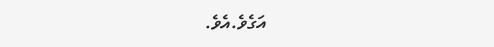އަގެވެ.އެވެ.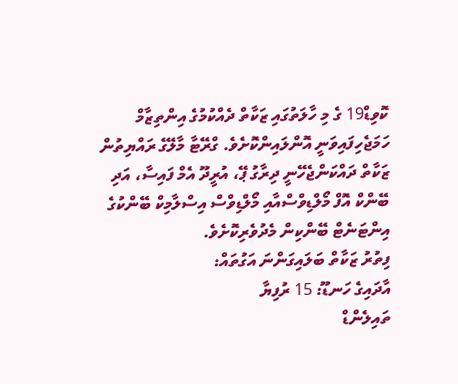ކޮވިޑް19 ގެ މި ހާލަތުގައި ޒަކާތް ދެއްކުމުގެ އިންތިޒާމް ހަމަޖެހިފައިވަނީ އޮންލައިންކޮށެވެ. ގްރޭޓާ މާލޭގެ ރައްޔިތުން ޒަކާތް ދައްކަންޖެހޭނީ ދިރާގު ޕޭ، އުރީދޫ އެމް ފައިސާ، އަދި ބޭންކް އޮފް މޯލްޑިވްސްއާއި މޯލްޑިވްސް އިސްލާމިކް ބޭންކުގެ އިންޓަނެޓް ބޭންކިން މެދުވެރިކޮށެވެ.
ފިތުރު ޒަކާތް ބަލައިގަންނަ އަގުތައް:
އާދައިގެ ހަނޑޫ: 15 ރުފިޔާ
ތައިލެންޑް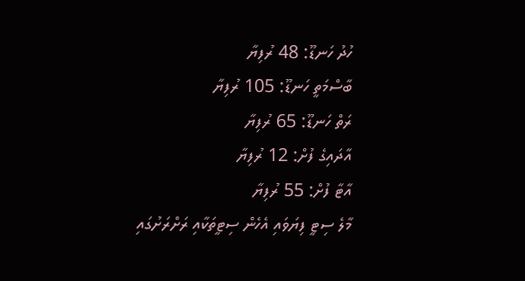ހުދު ހަނޑޫ: 48 ރުފިޔާ
ބާސްމަތީ ހަނޑޫ: 105 ރުފިޔާ
ރަތް ހަނޑޫ: 65 ރުފިޔާ
އާދައިގެ ފުށް: 12 ރުފިޔާ
އާޓާ ފުށް: 55 ރުފިޔާ
މާލެ ސިޓީ ފިޔަވައި އެހެން ސިޓީތަކާއި ރަށްރަށުގައި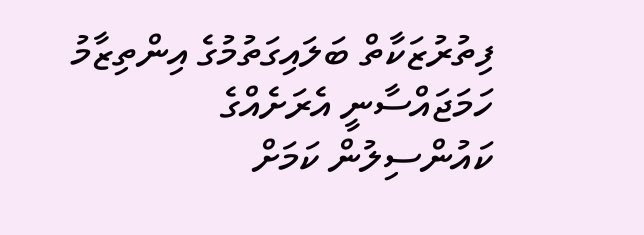ފިތުރުޒަކާތް ބަލައިގަތުމުގެ އިންތިޒާމު ހަމަޖައްސާނީ އެރަށެއްގެ ކައުންސިލުން ކަމަށް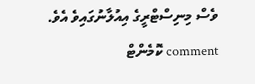ވެސް މިނިސްޓްރީގެ އިއުލާނުގައިވެ އެވެ.
comment ކޮމެންޓް